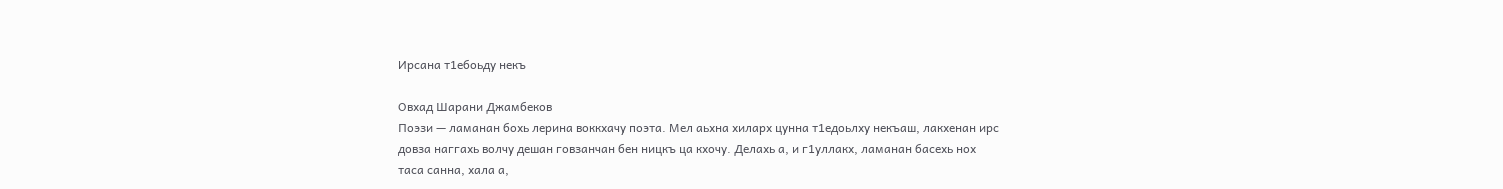Ирсана т1ебоьду некъ

Овхад Шарани Джамбеков
Поэзи — ламанан бохь лерина воккхачу поэта. Мел аьхна хиларх цунна т1едоьлху некъаш, лакхенан ирс довза наггахь волчу дешан говзанчан бен ницкъ ца кхочу. Делахь а, и г1уллакх, ламанан басехь нох таса санна, хала а,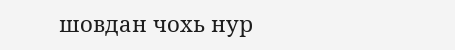шовдан чохь нур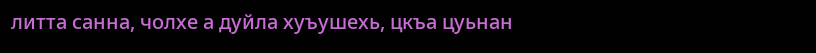литта санна, чолхе а дуйла хуъушехь, цкъа цуьнан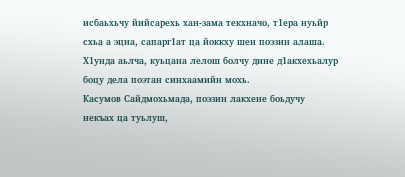исбаьхьчу йийсарехь хан-зама текхначо, т1ера нуьйр схьа а эцна, сапарг1ат ца йоккху шен поэзин алаша. Х1унда аьлча, куьцана лелош болчу дине д1акхехьалур боцу дела поэтан синхаамийн мохь.
Касумов Сайдмохьмада, поэзин лакхене боьдучу некъах ца туьлуш,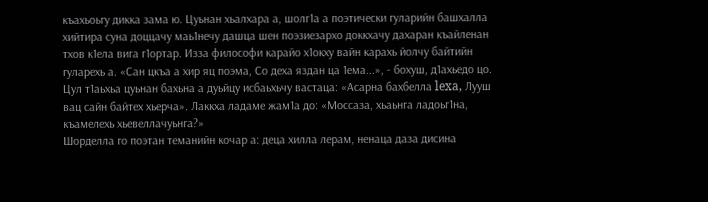къахьоьгу дикка зама ю. Цуьнан хьалхара а, шолг1а а поэтически гуларийн башхалла хийтира суна доццачу маь1нечу дашца шен поэзиезархо доккхачу дахаран къайленан тхов к1ела вига г1ортар. Изза философи карайо х1окху вайн карахь йолчу байтийн гуларехь а. «Сан цкъа а хир яц поэма, Со деха яздан ца 1ема...», - бохуш, д1ахьедо цо. Цул т1аьхьа цуьнан бахьна а дуьйцу исбаьхьчу вастаца: «Асарна бахбелла lexa, Лууш вац сайн байтех хьерча». Лаккха ладаме жам1а до: «Моссаза, хьаьнга ладоьг1на, къамелехь хьевеллачуьнга?»
Шорделла го поэтан теманийн кочар а: деца хилла лерам, ненаца даза дисина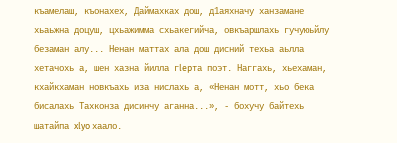къамелаш, къонахех, Даймахках дош, д1аяхначу ханзамане хьаьжна доцуш, цхьажимма схьакегийча, овкъаршлахь гучуюьйлу безаман алу... Ненан маттах ала дош дисний техьа аьлла хетачохь а, шен хазна йилла гlepтa поэт. Наггахь, хьехаман, кхайкхаман новкъахь иза нислахь а, «Ненан мотт, хьо бека бисалахь Тахконза дисинчу аганна...», - бохучу байтехь шатайпа xlyo хаало.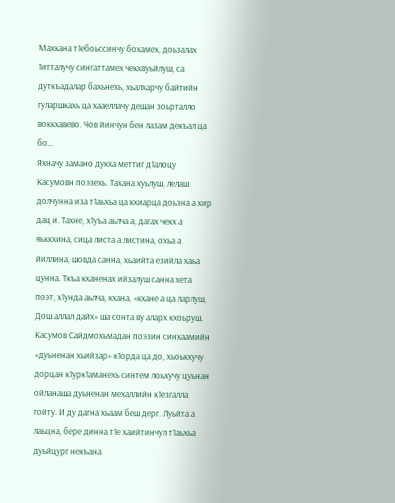Махкана т1ебоьссинчу бохамех, доьзалах 1итталучу сингаттамех чекхвуьйлуш, са дуткъадалар бахьнехь, хьалхарчу байтийн гуларшкахь ца хааеллачу дешан зоьрталло воккхавево. Чов йинчун бен лазам декъал ца бо...
Яхначу замано дукха меттиг д1алоцу Касумовн поэзехь. Тахана хуьлуш, лелаш долчунна иза т1аьхьа ца кхиарца доьзна а хир дац и. Тахне, х1уъа аьлча а, дагах чекх а яьккхина, сица листа а листина, охьа а йиллина, шовда санна, хьаийта езийла хаьа цунна. Ткъа кханенах ийзалуш санна хета поэт, х1унда аьлча, кхана, «кхане а ца ларлуш, Дош аллал дайх» ша сонта ву аларх кхоьруш.
Касумов Сайдмохьмадан поэзин синхаамийн «дуьненан хьийзар» к1орда ца до, хьоькхучу дорцан к1урк1аманехь синтем лоьхучу цуьнан ойланаша дуьненан мехаллийн к1езгалла гойту. И ду дагна хьаам беш дерг. Луьйта а лаьцна, бере динна т1е хаийтинчул т1аьхьа дуьйцург некъана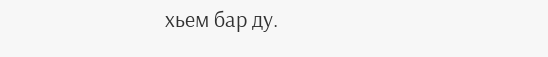хьем бар ду.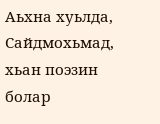Аьхна хуьлда, Сайдмохьмад, хьан поэзин болар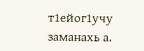т1ейог1учу заманахь а.